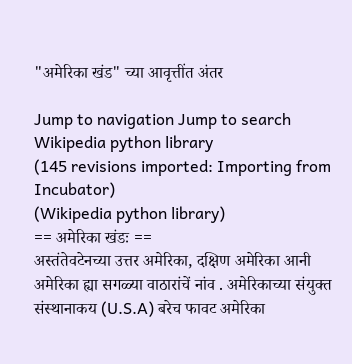"अमेरिका खंड" च्या आवृत्तींत अंतर

Jump to navigation Jump to search
Wikipedia python library
(145 revisions imported: Importing from Incubator)
(Wikipedia python library)
== अमेरिका खंडः ==
अस्तंतेवटेनच्या उत्तर अमेरिका, दक्षिण अमेरिका आनी अमेरिका ह्या सगळ्या वाठारांचें नांव . अमेरिकाच्या संयुक्त संस्थानाकय (U.S.A) बरेच फावट अमेरिका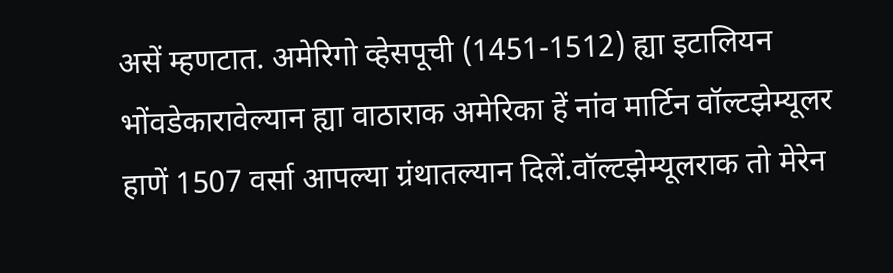असें म्हणटात. अमेरिगो व्हेसपूची (1451-1512) ह्या इटालियन भोंवडेकारावेल्यान ह्या वाठाराक अमेरिका हें नांव मार्टिन वॉल्टझेम्यूलर हाणें 1507 वर्सा आपल्या ग्रंथातल्यान दिलें.वॉल्टझेम्यूलराक तो मेरेन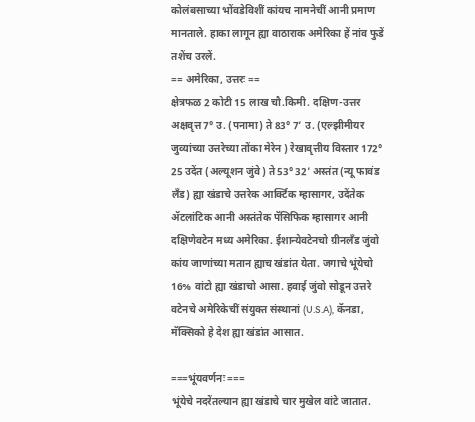कोलंबसाच्या भोंवडेविशीं कांयच नामनेचीं आनी प्रमाण मानताले. हाका लागून ह्या वाठाराक अमेरिका हें नांव फुडें तशेंच उरलें.
== अमेरिका, उत्तरः ==
क्षेत्रफळ 2 कोटी 15 लाख चौ.किमी. दक्षिण-उत्तर अक्षवृत्त 7° उ. (पनामा) ते 83° 7’ उ. (एल्झीमीयर जुव्यांच्या उत्तरेच्या तोंका मेरेन ) रेखावृत्तीय विस्तार 172° 25 उदेंत (अल्यूशन जुंवे) ते 53° 32’ अस्तंत (न्यू फावंड लँड) ह्या खंडाचे उत्तरेक आर्क्टिक म्हासागर, उदेंतेक ॲटलांटिक आनी अस्तंतेक पॅसिफिक म्हासागर आनी दक्षिणेवटेन मध्य अमेरिका. ईशान्येवटेनचो ग्रीनलँड जुंवो कांय जाणांच्या मतान ह्याच खंडांत येता. जगाचे भूंयेचो 16% वांटो ह्या खंडाचो आसा. हवाई जुंवो सोडून उत्तरे वटेनचे अमेरिकेचीं संयुक्त संस्थानां (U.S.A), कॅनडा, मॅक्सिको हे देश ह्या खंडांत आसात.

===भूंयवर्णनः ===
भूंयेचे नदरेंतल्यान ह्या खंडाचे चार मुखेल वांटे जातात.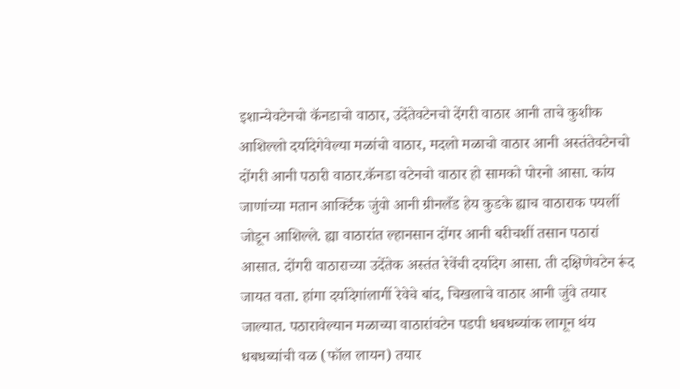इशान्येवटेनचो कॅनडाचो वाठार, उदेंतेवटेनचो देंगरी वाठार आनी ताचे कुशीक आशिल्लो दर्यादेगेवेल्या मळांचो वाठार, मदलो मळाचो वाठार आनी अस्तंतेवटेनचो दोंगरी आनी पठारी वाठार.कॅनडा वटेनचो वाठार हो सामको पोरनो आसा. कांय जाणांच्या मतान आर्क्टिक जुंवो आनी ग्रीनलँड हेय कुडके ह्याच वाठाराक पयलीं जोडून आशिल्ले. ह्या वाठारांत ल्हानसान दोंगर आनी बरीचशीं तसान पठारां आसात. दोंगरी वाठाराच्या उदेंतेक अस्तंत रेवेंची दर्यादेग आसा. ती दक्षिणेवटेन रूंद जायत वता. हांगा दर्यादेगांलागीं रेवेचे बांद, चिखलाचे वाठार आनी जुंवे तयार जाल्यात. पठारावेल्यान मळाच्या वाठारांवटेन पडपी धबधब्यांक लागून थंय धबधब्यांची वळ (फॉल लायन) तयार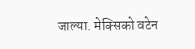जाल्या. मेक्सिको वटेन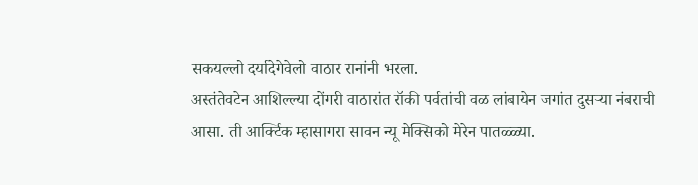सकयल्लो दर्यादेगेवेलो वाठार रानांनी भरला.
अस्तंतेवटेन आशिल्ल्या दोंगरी वाठारांत रॉकी पर्वतांची वळ लांबायेन जगांत दुसऱ्या नंबराची आसा. ती आर्क्टिक म्हासागरा सावन न्यू मेक्सिको मेरेन पातळ्ळ्या.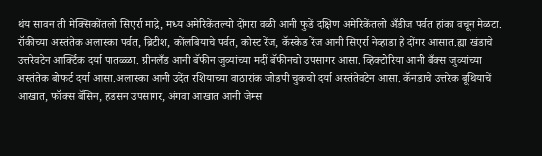थंय सावन ती मेक्सिकोंतलो सिएर्रा माद्रे, मध्य अमेरिकेंतल्यो दोंगरा वळी आनी फुडें दक्षिण अमेरिकेंतलो अँडीज पर्वत हांका वचून मेळटा. रॉकीच्या अस्तंतेक अलास्का पर्वत, ब्रिटीश, कोंलबियाचे पर्वत, कोस्ट रेंज, कॅस्केड रेंज आनी सिएर्रा नेव्हाडा हे दोंगर आसात.ह्या खंडाचे उत्तरेवटेन आर्क्टिक दर्या पातळ्ळा. ग्रीनलँड आनी बॅफीन जुव्यांच्या मदीं बॅफीनचो उपसागर आसा. व्हिक्टोरिया आनी बँक्स जुव्यांच्या अस्तंतेक बोफर्ट दर्या आसा.अलास्का आनी उदेंत रशियाच्या वाठारांक जोडपी चुकचो दर्या अस्तंतेवटेन आसा. कॅनडाचे उत्तरेक बूथियाचें आखात, फॉक्स बॅसिन, हडसन उपसागर, अंगवा आखात आनी जेम्स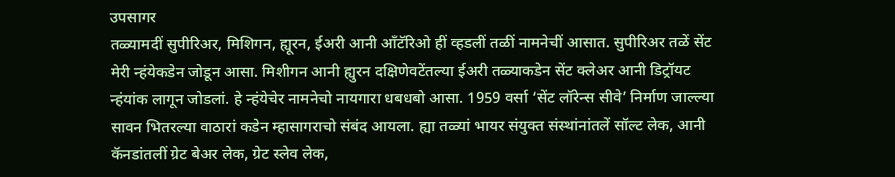उपसागर
तळ्यामदीं सुपीरिअर, मिशिगन, ह्यूरन, ईअरी आनी आँटॅरिओ हीं व्हडलीं तळीं नामनेचीं आसात. सुपीरिअर तळें सेंट मेरी न्हंयेकडेन जोडून आसा. मिशीगन आनी ह्युरन दक्षिणेवटेंतल्या ईअरी तळ्याकडेन सेंट क्लेअर आनी डिट्रॉयट न्हंयांक लागून जोडलां. हे न्हंयेचेर नामनेचो नायगारा धबधबो आसा. 1959 वर्सा ‘सेंट लॉरेन्स सीवे’ निर्माण जाल्ल्या सावन भितरल्या वाठारां कडेन म्हासागराचो संबंद आयला. ह्या तळ्यां भायर संयुक्त संस्थांनांतलें सॉल्ट लेक, आनी कॅनडांतलीं ग्रेट बेअर लेक, ग्रेट स्लेव लेक,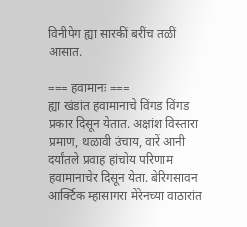विनीपेग ह्या सारकीं बरींच तळीं आसात.

=== हवामानः ===
ह्या खंडांत हवामानाचे विंगड विंगड प्रकार दिसून येतात. अक्षांश विस्तारा प्रमाण, थळावी उंचाय, वारें आनी दर्यांतले प्रवाह हांचोय परिणाम हवामानाचेर दिसून येता. बेरिगसावन आर्क्टिक म्हासागरा मेरेनच्या वाठारांत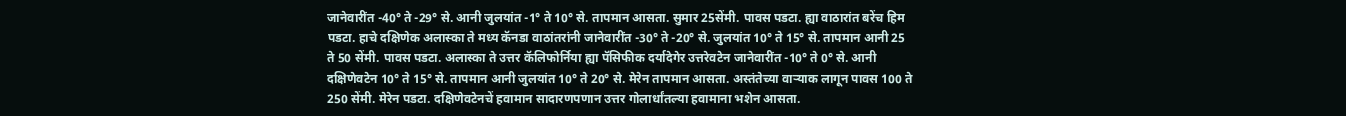जानेवारींत -40° ते -29° से. आनी जुलयांत -1° ते 10° से. तापमान आसता. सुमार 25सेंमी. पावस पडटा. ह्या वाठारांत बरेंच हिम पडटा. हाचे दक्षिणेक अलास्का ते मध्य कॅनडा वाठांतरांनी जानेवारींत -30° ते -20° से. जुलयांत 10° ते 15° से. तापमान आनी 25 ते 50 सेंमी. पावस पडटा. अलास्का ते उत्तर कॅलिफोर्निया ह्या पॅसिफीक दर्यादेगेर उत्तरेवटेन जानेवारींत -10° ते 0° से. आनी दक्षिणेवटेन 10° ते 15° से. तापमान आनी जुलयांत 10° ते 20° से. मेरेन तापमान आसता. अस्तंतेच्या वाऱ्याक लागून पावस 100 ते 250 सेंमी. मेरेन पडटा. दक्षिणेवटेनचें हवामान सादारणपणान उत्तर गोलार्धांतल्या हवामाना भशेन आसता.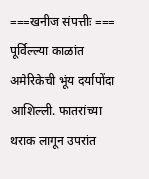===खनीज संपत्तीः ===
पूर्विल्ल्या काळांत अमेरिकेची भूंय दर्यापोंदा आशिल्ली. फातरांच्या थराक लागून उपरांत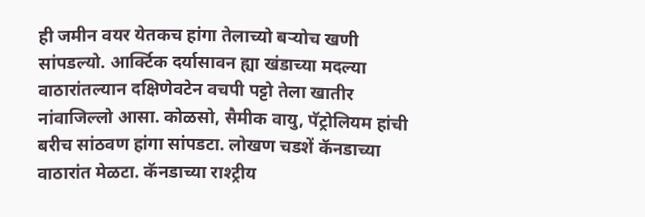ही जमीन वयर येतकच हांगा तेलाच्यो बऱ्योच खणी सांपडल्यो. आर्क्टिक दर्यासावन ह्या खंडाच्या मदल्या वाठारांतल्यान दक्षिणेवटेन वचपी पट्टो तेला खातीर नांवाजिल्लो आसा. कोळसो, सैमीक वायु, पॅट्रोलियम हांची बरीच सांठवण हांगा सांपडटा. लोखण चडशें कॅनडाच्या वाठारांत मेळटा. कॅनडाच्या राश्ट्रीय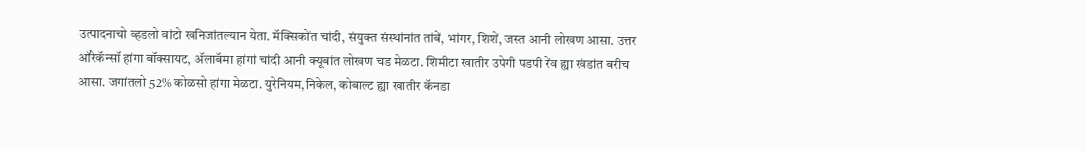उत्पादनाचो व्हडलो वांटो खनिजांतल्यान येता. मॅक्सिकोंत चांदी, संयुक्त संस्थांनांत तांबें, भांगर, शिशें, जस्त आनी लोखण आसा. उत्तर ऑरेकॅन्सॉ हांगा बॉक्सायट, ॲलाबॅमा हांगां चांदी आनी क्यूबांत लोखण चड मेळटा. शिमीटा खातीर उपेगी पडपी रेंव ह्या खंडांत बरीच आसा. जगांतलो 52% कोळसो हांगा मेळटा. युरेनियम,निकेल, कोबाल्ट ह्या खातीर कॅनडा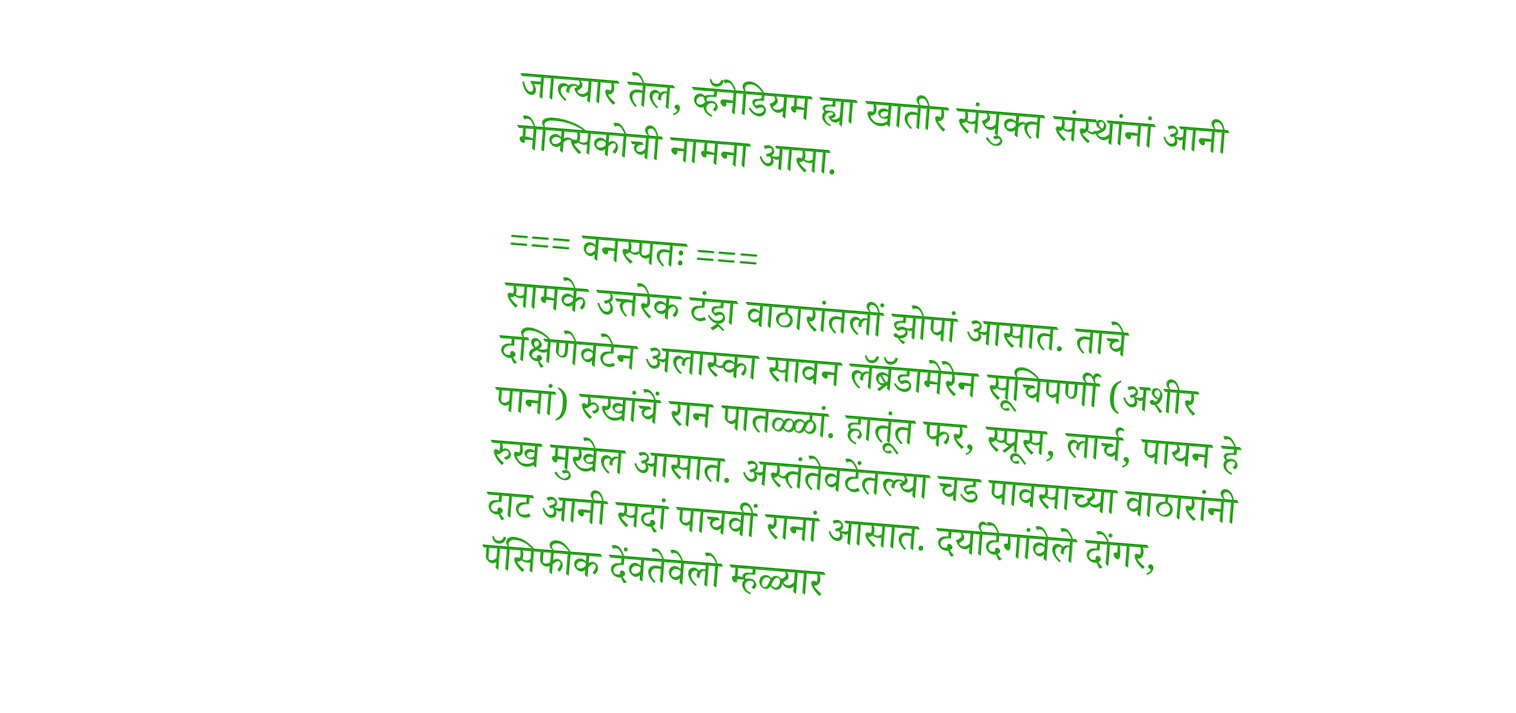जाल्यार तेल, व्हॅनेडियम ह्या खातीर संयुक्त संस्थांनां आनी मेक्सिकोची नामना आसा.

=== वनस्पतः ===
सामके उत्तरेक टंड्रा वाठारांतलीं झोपां आसात. ताचे दक्षिणेवटेन अलास्का सावन लॅब्रॅडामेरेन सूचिपर्णी (अशीर पानां) रुखांचें रान पातळ्ळां. हातूंत फर, स्प्रूस, लार्च, पायन हे रुख मुखेल आसात. अस्तंतेवटेंतल्या चड पावसाच्या वाठारांनी दाट आनी सदां पाचवीं रानां आसात. दर्यादेगांवेले दोंगर, पॅसिफीक देंवतेवेलो म्हळ्यार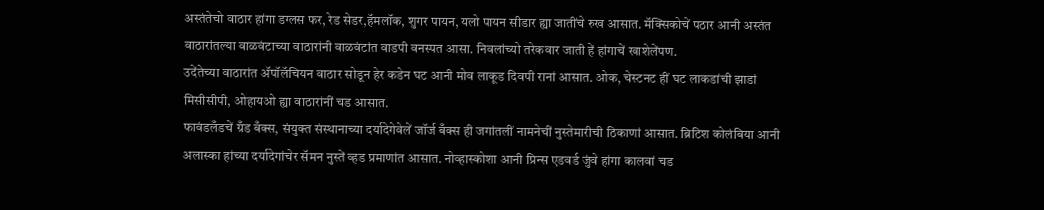अस्तंतेचो वाठार हांगा डग्लस फर, रेड सेडर,हॅमलॉक, शुगर पायन, यलो पायन सीडार ह्या जातींचे रुख आसात. मॅक्सिकोचें पठार आनी अस्तंत वाठारांतल्या वाळवंटाच्या वाठारांनी वाळवंटांत वाडपी वनस्पत आसा. निवलांच्यो तरेकवार जाती हें हांगाचें खाशेलेंपण.
उदेंतेच्या वाठारांत ॲपॉलॅचियन वाठार सोडून हेर कडेन घट आनी मोव लाकूड दिवपी रानां आसात. ओक, चेस्टनट हीं घट लाकडांची झाडां मिसीसीपी, ओहायओ ह्या वाठारांनीं चड आसात.
फावंडलँडचें ग्रँड बँक्स, संयुक्त संस्थानाच्या दर्यादेगेवेलें जॉर्ज बँक्स ही जगांतलीं नामनेचीं नुस्तेमारीची ठिकाणां आसात. ब्रिटिश कोलंबिया आनी अलास्का हांच्या दर्यादेगांचेर सॅमन नुस्तें व्हड प्रमाणांत आसात. नोव्हास्कोशा आनी प्रिन्स एडवर्ड जुंवे हांगा कालवां चड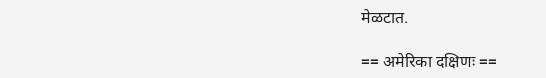मेळटात.

== अमेरिका दक्षिणः ==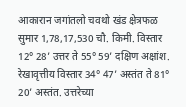आकारान जगांतलो चवथो खंड क्षेत्रफळ सुमार 1,78,17,530 चौ. किमी. विस्तार 12° 28’ उत्तर ते 55° 59’ दक्षिण अक्षांश. रेखावृत्तीय विस्तार 34° 47’ अस्तंत ते 81° 20’ अस्तंत. उत्तरेच्या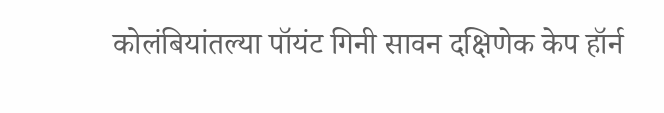कोलंबियांतल्या पॉयंट गिनी सावन दक्षिणेक केप हॉर्न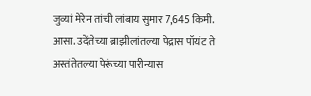जुव्यां मेरेन तांची लांबाय सुमार 7,645 किमी. आसा. उदेंतेच्या ब्राझीलांतल्या पेद्रास पॉयंट ते अस्तंतेतल्या पेरूंच्या पारीन्यास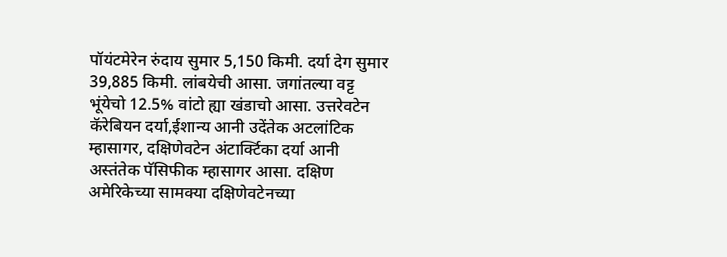पॉयंटमेरेन रुंदाय सुमार 5,150 किमी. दर्या देग सुमार 39,885 किमी. लांबयेची आसा. जगांतल्या वट्ट भूंयेचो 12.5% वांटो ह्या खंडाचो आसा. उत्तरेवटेन कॅरेबियन दर्या,ईशान्य आनी उदेंतेक अटलांटिक म्हासागर, दक्षिणेवटेन अंटार्क्टिका दर्या आनी अस्तंतेक पॅसिफीक म्हासागर आसा. दक्षिण अमेरिकेच्या सामक्या दक्षिणेवटेनच्या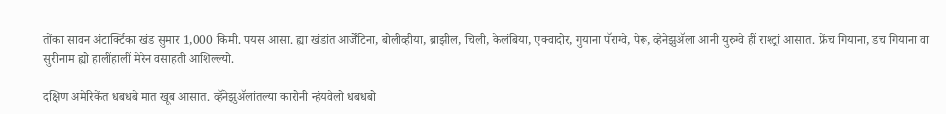तोंका सावन अंटार्क्टिका खंड सुमार 1,000 किमी. पयस आसा. ह्या खंडांत आर्जेंटिना, बोलीव्हीया, ब्राझील, चिली, केलंबिया, एक्वादोर, गुयाना पॅराग्वे, पेरू, व्हेनेझुॲला आनी युरुग्वे हीं राश्ट्रां आसात. फ्रेंच गियाना, डच गियाना वा सुरीनाम ह्यो हालींहालीं मेरेन वसाहती आशिल्ल्यो.

दक्षिण अमेरिकेंत धबधबे मात खूब आसात. व्हॅनेझुॲलांतल्या कारोनी न्हंयवेलो धबधबो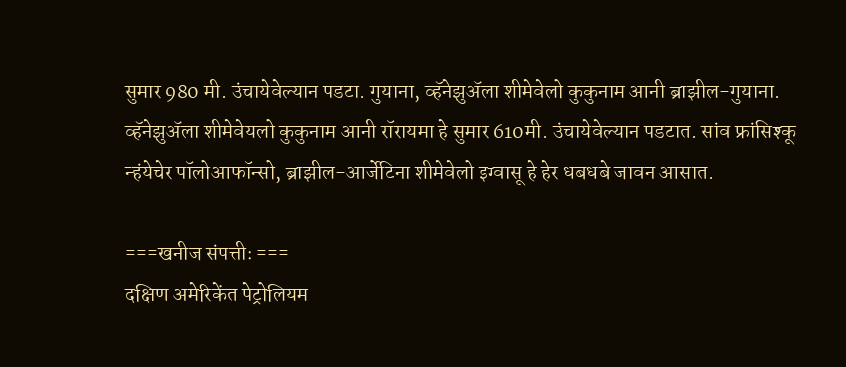सुमार 980 मी. उंचायेवेल्यान पडटा. गुयाना, व्हॅनेझुॲला शीमेवेलो कुकुनाम आनी ब्राझील-गुयाना. व्हॅनेझुॲला शीमेवेयलो कुकुनाम आनी रॉरायमा हे सुमार 610मी. उंचायेवेल्यान पडटात. सांव फ्रांसिश्कू न्हंयेचेर पॉलोआफॉन्सो, ब्राझील-आर्जेटिना शीमेवेलो इग्वासू हे हेर धबधबे जावन आसात.

===खनीज संपत्तीः ===
दक्षिण अमेरिकेंत पेट्रोलियम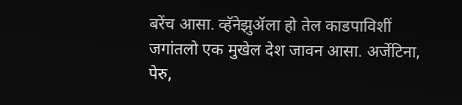बरेंच आसा. व्हॅनेझुॲला हो तेल काडपाविशीं जगांतलो एक मुखेल देश जावन आसा. अर्जेटिना, पेरु,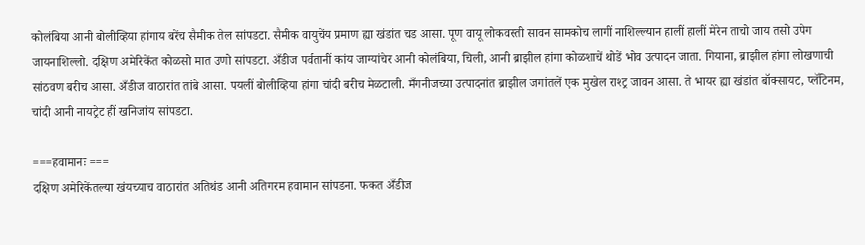कोलंबिया आनी बोलीव्हिया हांगाय बरेंच सैमीक तेल सांपडटा. सैमीक वायुचेंय प्रमाण ह्या खंडांत चड आसा. पूण वायू लोकवस्ती सावन सामकोच लागीं नाशिल्ल्यान हालीं हालीं मेरेन ताचो जाय तसो उपेग जायनाशिल्लो. दक्षिण अमेरिकेंत कोळसो मात उणो सांपडटा. अँडीज पर्वतानीं कांय जाग्यांचेर आनी कोलंबिया, चिली, आनी ब्राझील हांगा कोळशाचें थोडें भोव उत्पादन जाता. गियाना, ब्राझील हांगा लोखणाची सांठवण बरीच आसा. अँडीज वाठारांत तांबे आसा. पयलीं बोलीव्हिया हांगा चांदी बरीच मेळटाली. मँगनीजच्या उत्पादनांत ब्राझील जगांतलें एक मुखेल राश्ट्र जावन आसा. ते भायर ह्या खंडांत बॉक्सायट, प्लॅटिनम, चांदी आनी नायट्रेट हीं खनिजांय सांपडटा.

===हवामानः ===
दक्षिण अमेरिकेंतल्या खंयच्याच वाठारांत अतिथंड आनी अतिगरम हवामान सांपडना. फकत अँडीज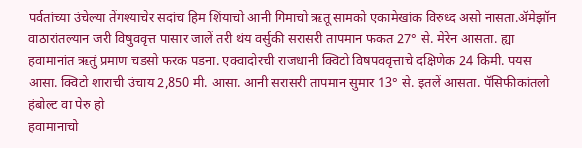पर्वतांच्या उंचेल्या तेंगश्याचेर सदांच हिम शिंयाचो आनी गिमाचो ऋतू सामको एकामेखांक विरुध्द असो नासता.ॲमेझॉन वाठारांतल्यान जरी विषुववृत्त पासार जालें तरी थंय वर्सुकी सरासरी तापमान फकत 27° से. मेरेन आसता. ह्या हवामानांत ऋतुं प्रमाण चडसो फरक पडना. एक्वादोरची राजधानी क्विटो विषपववृत्ताचे दक्षिणेक 24 किमी. पयस आसा. क्विटो शाराची उंचाय 2,850 मी. आसा. आनी सरासरी तापमान सुमार 13° से. इतलें आसता. पॅसिफीकांतलो हंबोल्ट वा पेरु हो
हवामानाचो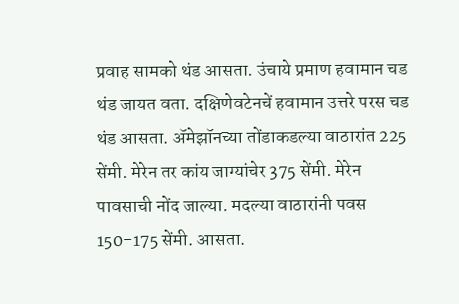प्रवाह सामको थंड आसता. उंचाये प्रमाण हवामान चड थंड जायत वता. दक्षिणेवटेनचें हवामान उत्तरे परस चड थंड आसता. ॲमेझॉनच्या तोंडाकडल्या वाठारांत 225 सेंमी. मेरेन तर कांय जाग्यांचेर 375 सेंमी. मेरेन पावसाची नोंद जाल्या. मदल्या वाठारांनी पवस 150-175 सेंमी. आसता.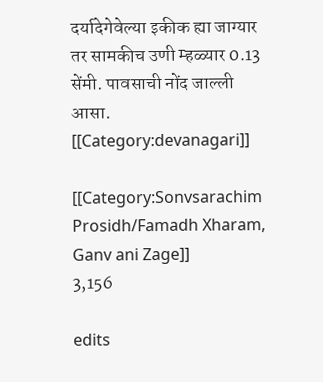दर्यादेगेवेल्या इकीक ह्या जाग्यार तर सामकीच उणी म्हळ्यार 0.13 सेंमी. पावसाची नोंद जाल्ली आसा.
[[Category:devanagari]]

[[Category:Sonvsarachim Prosidh/Famadh Xharam, Ganv ani Zage]]
3,156

edits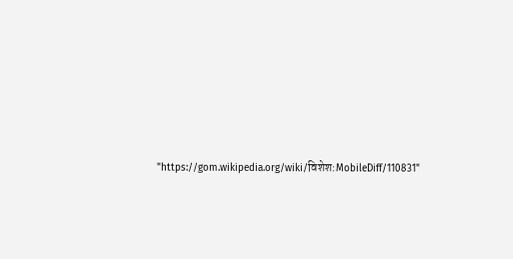"https://gom.wikipedia.org/wiki/विशेश:MobileDiff/110831"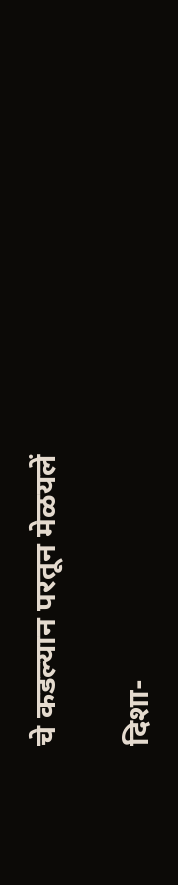चे कडल्यान परतून मेळयलें

दिशा-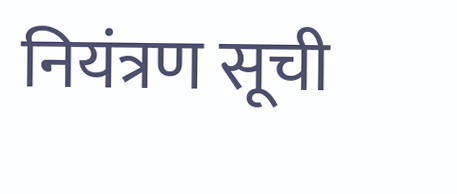नियंत्रण सूची